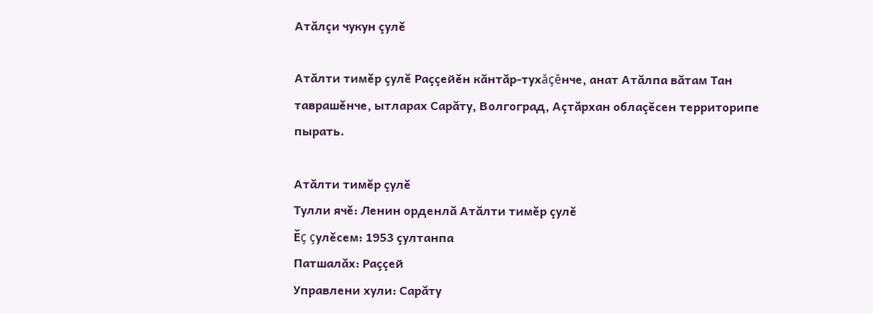Атăлçи чукун çулĕ

Атăлти тимĕр çулĕ Раççейĕн кăнтăр-тухăçĕнче, анат Атăлпа вăтам Тан таврашĕнче, ытларах Сарăту, Волгоград, Аçтăрхан облаçĕсен территорипе пырать.

Атăлти тимĕр çулĕ
Тулли ячĕ: Ленин орденлă Атăлти тимĕр çулĕ
Ӗç çулĕсем: 1953 çултанпа
Патшалăх: Раççей
Управлени хули: Сарăту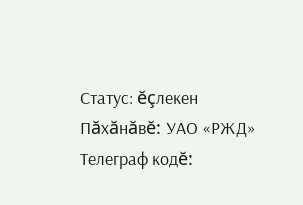Статус: ĕçлекен
Пăхăнăвĕ: УАО «РЖД»
Телеграф кодĕ: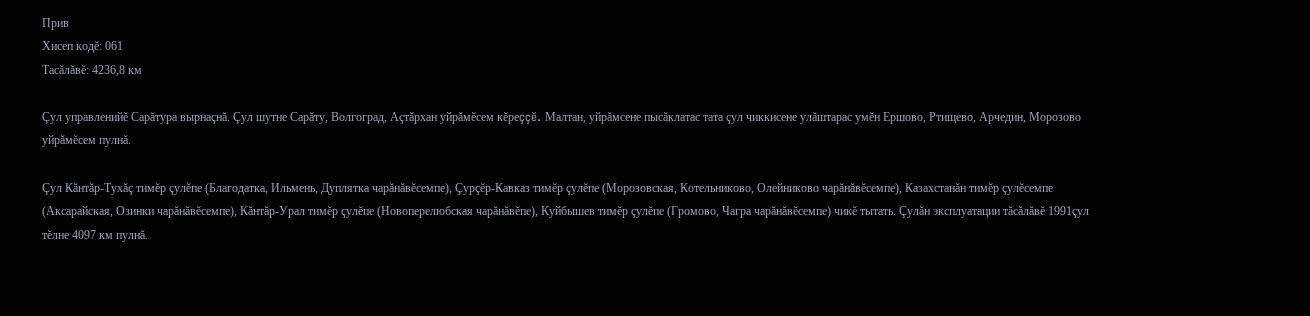Прив
Хисеп кодĕ: 061
Тасăлăвĕ: 4236,8 км

Çул управленийĕ Сарăтура вырнаçнă. Çул шутне Сарăту, Волгоград, Аçтăрхан уйрăмĕсем кĕреççĕ. Малтан, уйрăмсене пысăклатас тата çул чиккисене улăштарас умĕн Ершово, Ртищево, Арчедин, Морозово уйрăмĕсем пулнă.

Çул Кăнтăр-Тухăç тимĕр çулĕпе (Благодатка, Ильмень, Дуплятка чарăнăвĕсемпе), Çурçĕр-Кавказ тимĕр çулĕпе (Морозовская, Котельниково, Олейниково чарăнăвĕсемпе), Казахстанăн тимĕр çулĕсемпе (Аксарайская, Озинки чарăнăвĕсемпе), Кăнтăр-Урал тимĕр çулĕпе (Новоперелюбская чарăнăвĕпе), Куйбышев тимĕр çулĕпе (Громово, Чагра чарăнăвĕсемпе) чикĕ тытать. Çулăн эксплуатации тăсăлăвĕ 1991çул тĕлне 4097 км пулнă.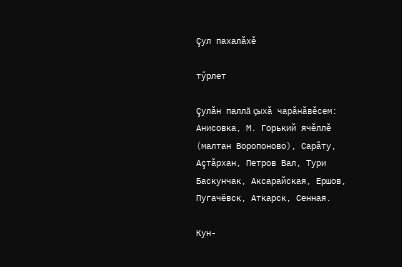Çул пахалăхĕ

тӳрлет

Çулăн паллă çыхă чарăнăвĕсем: Анисовка, М. Горький ячĕллĕ (малтан Воропоново), Сарăту, Аçтăрхан, Петров Вал, Тури Баскунчак, Аксарайская, Ершов, Пугачёвск, Аткарск, Сенная.

Кун-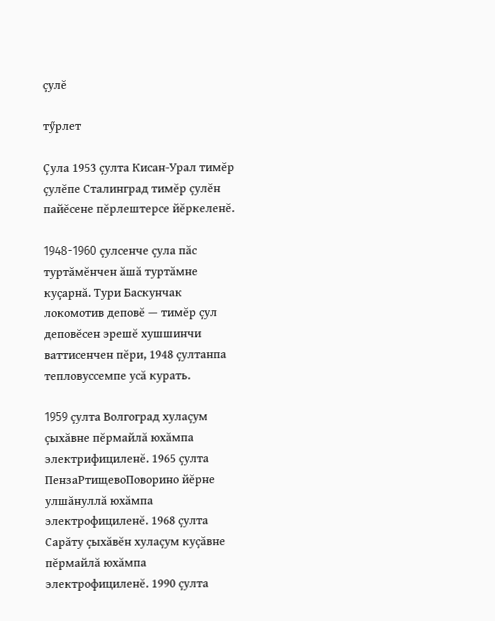çулĕ

тӳрлет

Çула 1953 çулта Кисан-Урал тимĕр çулĕпе Сталинград тимĕр çулĕн пайĕсене пĕрлештерсе йĕркеленĕ.

1948-1960 çулсенче çула пăс туртăмĕнчен ăшă туртăмне куçарнă. Тури Баскунчак локомотив деповĕ — тимĕр çул деповĕсен эрешĕ хушшинчи ваттисенчен пĕри, 1948 çултанпа тепловуссемпе усă курать.

1959 çулта Волгоград хулаçум çыхăвне пĕрмайлă юхăмпа электрифициленĕ. 1965 çулта ПензаРтищевоПоворино йĕрне улшăнуллă юхăмпа электрофициленĕ. 1968 çулта Сарăту çыхăвĕн хулаçум куçăвне пĕрмайлă юхăмпа электрофициленĕ. 1990 çулта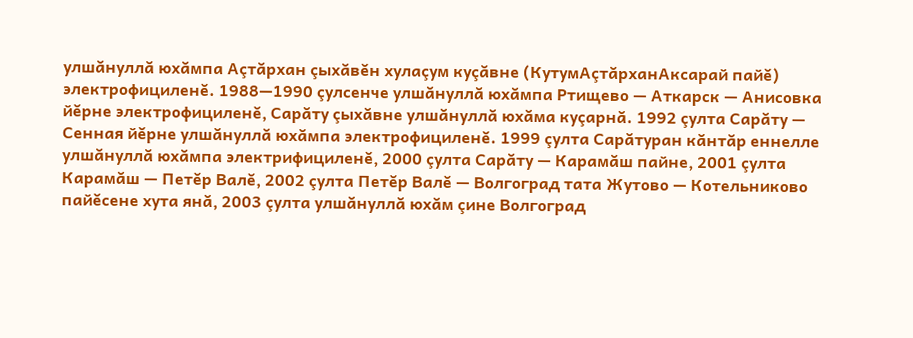улшăнуллă юхăмпа Аçтăрхан çыхăвĕн хулаçум куçăвне (КутумАçтăрханАксарай пайĕ) электрофициленĕ. 1988—1990 çулсенче улшăнуллă юхăмпа Ртищево — Аткарск — Анисовка йĕрне электрофициленĕ, Сарăту çыхăвне улшăнуллă юхăма куçарнă. 1992 çулта Сарăту — Сенная йĕрне улшăнуллă юхăмпа электрофициленĕ. 1999 çулта Сарăтуран кăнтăр еннелле улшăнуллă юхăмпа электрифициленĕ, 2000 çулта Сарăту — Карамăш пайне, 2001 çулта Карамăш — Петĕр Валĕ, 2002 çулта Петĕр Валĕ — Волгоград тата Жутово — Котельниково пайĕсене хута янă, 2003 çулта улшăнуллă юхăм çине Волгоград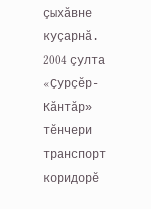çыхăвне куçарнă. 2004 çулта «Çурçĕр-Кăнтăр» тĕнчери транспорт коридорĕ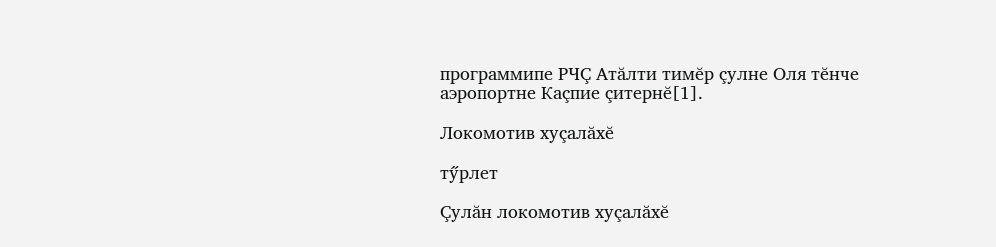программипе РЧÇ Атăлти тимĕр çулне Оля тĕнче аэропортне Каçпие çитернĕ[1].

Локомотив хуçалăхĕ

тӳрлет

Çулăн локомотив хуçалăхĕ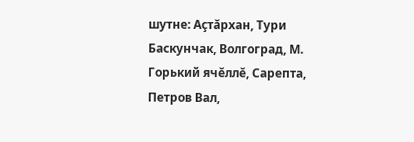шутне: Аçтăрхан, Тури Баскунчак, Волгоград, М. Горький ячĕллĕ, Сарепта, Петров Вал,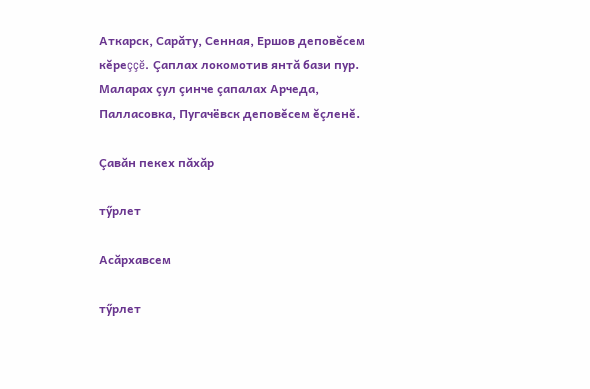Аткарск, Сарăту, Сенная, Ершов деповĕсем кĕреççĕ. Çаплах локомотив янтă бази пур. Маларах çул çинче çапалах Арчеда, Палласовка, Пугачёвск деповĕсем ĕçленĕ.

Çавăн пекех пăхăр

тӳрлет

Асăрхавсем

тӳрлет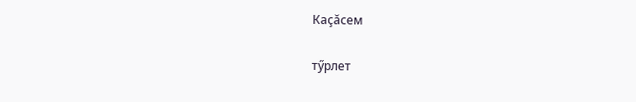Каçăсем

тӳрлет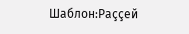Шаблон:Раççей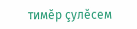тимĕр çулĕсем